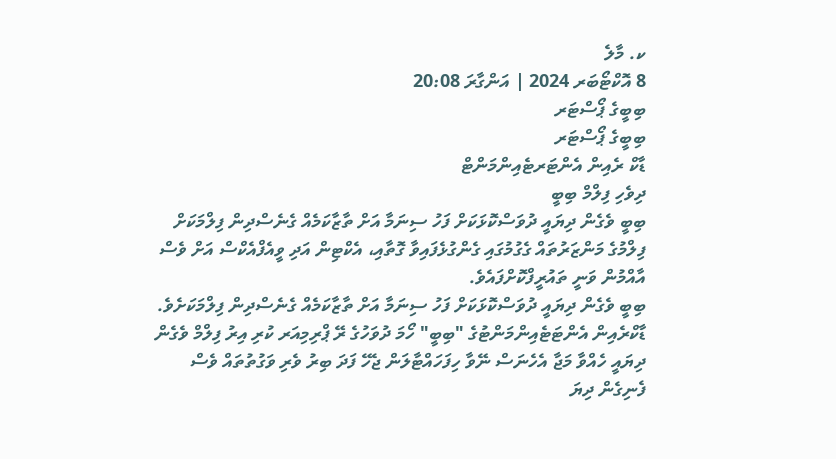ކ. މާލެ
8 އޮކްޓޯބަރ 2024 | އަންގާރަ 20:08
ބިބީގެ ޕޯސްޓަރ
ބިބީގެ ޕޯސްޓަރ
ޑާކް ރެއިން އެންޓަރޓެއިންމަންޓް
ދިވެހި ފިލްމް ބިބީ
ބިބީ ވެގެން ދިޔައީ ދުވަސްކޮޅަކަށް ފަހު ސިނަމާ އަށް ތާޒާކަމެއް ގެނެސްދިން ފިލްމަކަށް
ފިލްމުގެ މަންޒަރުތައް ގެގުމުގައި ގެންގުޅެފައިވާ ގޮތާއި، އެކްޓިން އަދި ވީއެފްއެކްސް އަށް ވެސް އާއްމުން ވަނީ ތައުރީފްކޮށްފައެވެ.
ބިބީ ވެގެން ދިޔައީ ދުވަސްކޮޅަކަށް ފަހު ސިނަމާ އަށް ތާޒާކަމެއް ގެނެސްދިން ފިލްމަކަށެވެ.
ޑާކްރެއިން އެންޓަޓެއިންމަންޓުގެ "ބިބީ" ހޯމަ ދުވަހުގެ ރޭ ޕްރިމިއަރ ކުރި އިރު ފިލްމް ވެގެން ދިޔައީ ހެއްވާ މަޖާ އެހެނަސް ނޭވާ ހިފަހައްޓާލަން ޖެހޭ ފަދަ ބިރު ވެރި ވަގުތުތައް ވެސް ފެނިގެން ދިޔަ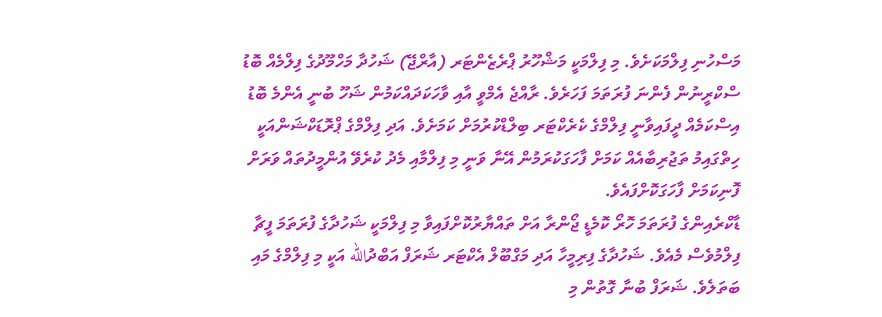މަސްހުނި ފިލްމަކަށެވެ. މި ފިލްމަކީ މަޝްހޫރު ޕްރެޒެންޓަރ (އާރްޖޭ) ޝަހުދާ މަހްމޫދުގެ ފިލްމެއް ބޮޑު ސްކްރީނުން ފެންނަ ފުރަތަމަ ފަހަރެވެ. ރާއްޖެ އެމްވީ އާއި ވާހަކަދައްކަމުން ޝަހޫ ބުނީ އެންމެ ބޮޑު އިސްކަމެއް ދީފައިވާނީ ފިލްމްގެ ކެރެކްޓަރ ބިލްޑްކުރުމަށް ކަމަށެވެ. އަދި ފިލްމްގެ ޕްރޮޑަކްޝަންއަކީ ހިތްގައިމު ތަޖުރިބާއެއް ކަމަށް ފާހަގަކުރަމުން އޭނާ ވަނީ މި ފިލްމާއި މެދު ކުރެވޭ އުންމީދުތައް ވަރަށް ފޮނިކަމަށް ފާހަގަކޮށްފައެވެ.
ޑާކްރެއިންގެ ފުރަތަމަ ހޮރޯ ކޮމެޑީ ޖޯންރާ އަށް ތައްޔާރުކޮށްފައިވާ މި ފިލްމަކީ ޝަހުދާގެ ފުރަތަމަ ފީޗާ ފިލްމުވެސް މެއެވެ. ޝަހުދާގެ ފިރިމީހާ އަދި މަގްބޫލް އެކްޓަރ ޝަރަފް އަބްދުالله އަކީ މި ފިލްމްގެ މައި ބަތަލެވެ. ޝަރަފް ބުނާ ގޮތުން މި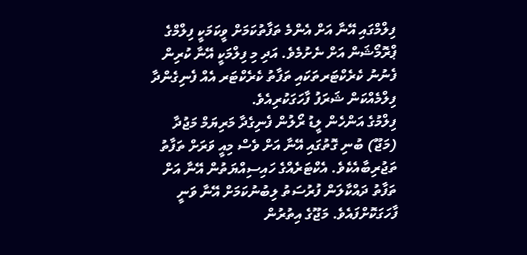ފިލްމްގައި އޭނާ އަށް އެންމެ ތަފާތުކަމަށް ވީކަމަކީ ފިލްމްގެ ޕްރޮމޯޝަން އަށް ނެށުމެވެ. އަދި މި ފިލްމަކީ އޭނާ ކުރިން ފެނުނު ކެރެކްޓަރތަކައި ތަފާތު ކެރެކްޓަރ އެއް ފެނިގެންދާ ފިލްމެއްކަން ޝަރަފު ފާހަގަކުރިއެވެ.
ފިލްމުގެ އަންހެން ލީޑު ރޯލުން ފެނިގެދާ މަރިޔަމް މަޖުދާ (މަޖޫ) ބުނި ގޮތުގައި އޭނާ އަށް ވެސް މިއީ ވަރަށް ތަފާތު ތަޖުރިބާއެކެވެ. އެކްޓަރެއްގެ ހައިސިއްޔަތުން އޭނާ އަށް ތަފާތު ދައްކާލަން ފުރުސަތު ލިބުނުކަމަށް އޭނާ ވަނީ ފާހަގަކޮށްފައެވެ. މަޖޫގެ އިތުރުން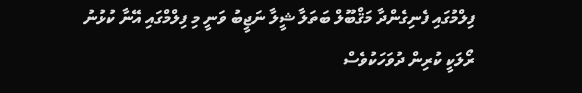ފިލްމުގައި ފެނިގެންދާ މަޤްބޫލް ބަތަލާ ޝީލާ ނަޖީބު ވަނީ މި ފިލްމްގައި އޭނާ ކުޅުނު ރޯލަކީ ކުރިން ދުވަހަކުވެސް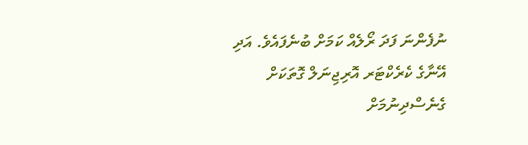ނުފެންނަ ފަދަ ރޯލެއް ކަމަށް ބުނެފައެވެ. އަދި އޭނާގެ ކެރެކްޓަރ އޮރިޖިނަލް ގޮތަކަށް ގެނެސްދިނުމަށް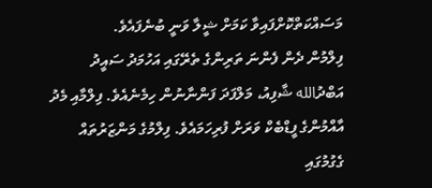މަސައްކަތްކޮށްފައިވާ ކަމަށް ޝީލާ ވަނީ ބުނެފައެވެ.
ފިލްމުން ދެން ފެންނަ ތަރިންގެ ތެރޭގައި އަހުމަދު ސައީދު އަބްދުالله ޝާފިއު، މަލްފަދަ ފަންނާނުން ހިމެނެއެވެ. ފިލްމާއި މެދު އާއްމުންގެ ފީޑްބެކް ވަރަށް ފުރިހަމައެވެ. ފިލްމުގެ މަންޒަރުތައް ގެގުމުގައި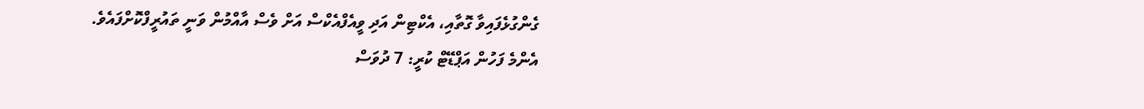ގެންގުޅެފައިވާ ގޮތާއި، އެކްޓިން އަދި ވީއެފްއެކްސް އަށް ވެސް އާއްމުން ވަނީ ތައުރީފްކޮށްފައެވެ.
އެންމެ ފަހުން އަޕްޑޭޓް ކުރީ: 7 ދުވަސް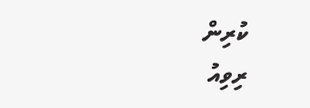ކުރިން
ރިވިއު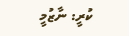ކުރީ: ނާޒުމީ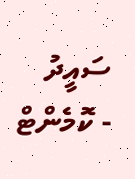ސައީދު
- ކޮމެންޓް